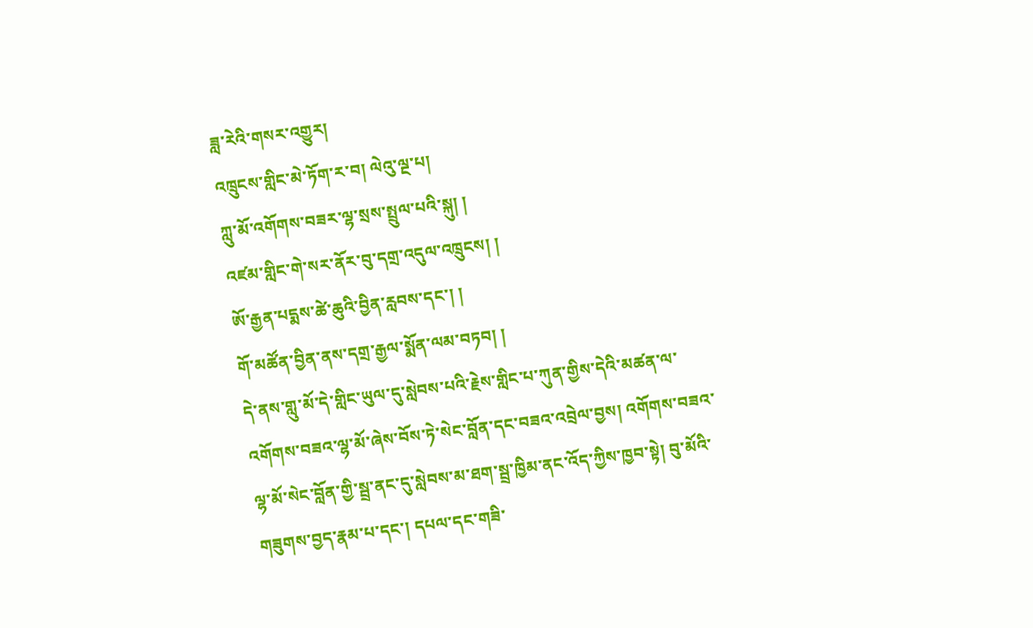ཟླ་རེའི་གསར་འགྱུར།
འཁྲུངས་གླིང་མེ་ཏོག་ར་བ། ལེའུ་ལྔ་པ།
ཀླུ་མོ་འགོགས་བཟར་ལྷ་སྲས་སྤྲུལ་པའི་སྐུ། །
འཛམ་གླིང་གེ་སར་ནོར་བུ་དགྲ་འདུལ་འཁྲུངས། །
ཨོ་རྒྱན་པདྨས་ཚེ་ཆུའི་བྱིན་རླབས་དང་། །
གོ་མཚོན་བྱིན་ནས་དགྲ་རྒྱལ་སྨོན་ལམ་བཏབ། །
དེ་ནས་གླུ་མོ་དེ་གླིང་ཡུལ་དུ་སླེབས་པའི་རྗེས་གླིང་པ་ཀུན་གྱིས་དེའི་མཚན་ལ་འགོགས་བཟའ་ལྷ་མོ་ཞེས་བོས་ཏེ་སེང་བློན་དང་བཟའ་འབྲེལ་བྱས། འགོགས་བཟའ་ལྷ་མོ་སེང་བློན་གྱི་སྦྲ་ནང་དུ་སླེབས་མ་ཐག་སྦྲ་ཁྱིམ་ནང་འོད་ཀྱིས་ཁྱབ་སྟེ། བུ་མོའི་གཟུགས་བྱད་རྣམ་པ་དང་། དཔལ་དང་གཟི་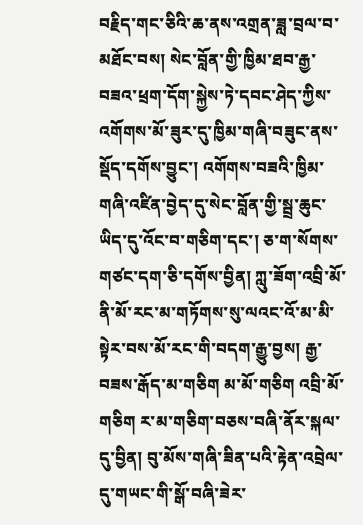བརྗིད་གང་ཅིའི་ཆ་ནས་འགྲན་ཟླ་བྲལ་བ་མཐོང་བས། སེང་བློན་གྱི་ཁྱིམ་ཐབ་རྒྱ་བཟའ་ཕྲག་དོག་སྐྱེས་ཏེ་དབང་ཤེད་ཀྱིས་འགོགས་མོ་ཟུར་དུ་ཁྱིམ་གཞི་བཟུང་ནས་སྡོད་དགོས་བྱུང་། འགོགས་བཟའི་ཁྱིམ་གཞི་འཛིན་བྱེད་དུ་སེང་བློན་གྱི་སྦྲ་ཆུང་ཡིད་དུ་འོང་བ་གཅིག་དང་། ཅ་ག་སོགས་གཙང་དག་ཅི་དགོས་བྱིན། ཀླུ་ཟོག་འབྲི་མོ་ནི་མོ་རང་མ་གཏོགས་སུ་ལའང་འོ་མ་མི་སྟེར་བས་མོ་རང་གི་བདག་རྒྱུ་བྱས། རྒྱ་བཟས་རྒོད་མ་གཅིག མ་མོ་གཅིག འབྲི་མོ་གཅིག ར་མ་གཅིག་བཅས་བཞི་ནོར་སྐལ་དུ་བྱིན། བུ་མོས་གཞི་ཟིན་པའི་རྟེན་འབྲེལ་དུ་གཡང་གི་སྒོ་བཞི་ཟེར་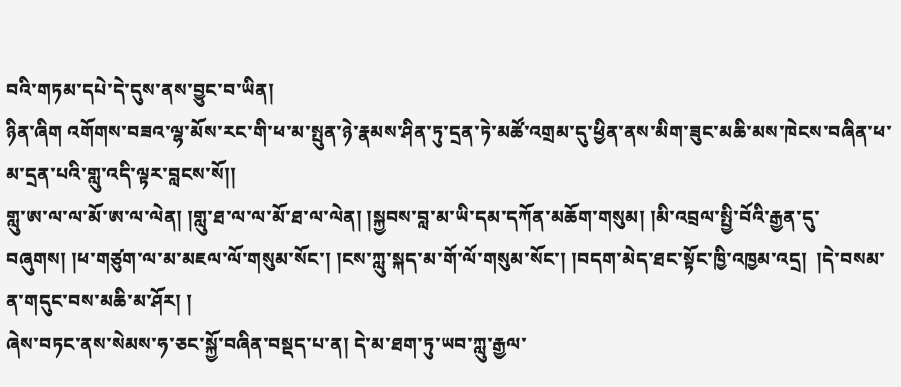བའི་གཏམ་དཔེ་དེ་དུས་ནས་བྱུང་བ་ཡིན།
ཉིན་ཞིག འགོགས་བཟའ་ལྷ་མོས་རང་གི་ཕ་མ་སྤུན་ཉེ་རྣམས་ཤིན་ཏུ་དྲན་ཏེ་མཚོ་འགྲམ་དུ་ཕྱིན་ནས་མིག་ཟུང་མཆི་མས་ཁེངས་བཞིན་ཕ་མ་དྲན་པའི་གླུ་འདི་ལྟར་བླངས་སོ།།
གླུ་ཨ་ལ་ལ་མོ་ཨ་ལ་ལེན། །གླུ་ཐ་ལ་ལ་མོ་ཐ་ལ་ལེན། །སྐྱབས་བླ་མ་ཡི་དམ་དཀོན་མཆོག་གསུམ། །མི་འབྲལ་སྤྱི་བོའི་རྒྱན་དུ་བཞུགས། །ཕ་གཙུག་ལ་མ་མཇལ་ལོ་གསུམ་སོང་། །ངས་ཀླུ་སྐད་མ་གོ་ལོ་གསུམ་སོང་། །བདག་མེད་ཐང་སྟོང་ཁྱི་འཁྱམ་འདྲ།  །དེ་བསམ་ན་གདུང་བས་མཆི་མ་ཤོར། །
ཞེས་བཏང་ནས་སེམས་ཧ་ཅང་སྐྱོ་བཞིན་བསྡད་པ་ན། དེ་མ་ཐག་ཏུ་ཡབ་ཀླུ་རྒྱལ་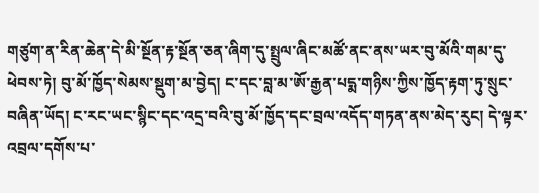གཙུག་ན་རིན་ཆེན་དེ་མི་སྔོན་རྟ་སྔོན་ཅན་ཞིག་དུ་སྤྲུལ་ཞིང་མཚོ་ནང་ནས་ཡར་བུ་མོའི་གམ་དུ་ཕེབས་ཏེ། བུ་མོ་ཁྱོད་སེམས་སྡུག་མ་བྱེད། ང་དང་བླ་མ་ཨོ་རྒྱན་པདྨ་གཉིས་ཀྱིས་ཁྱོད་རྟག་ཏུ་སྲུང་བཞིན་ཡོད། ང་རང་ཡང་སྙིང་དང་འདྲ་བའི་བུ་མོ་ཁྱོད་དང་བྲལ་འདོད་གཏན་ནས་མེད་རུང། དེ་ལྟར་འབྲལ་དགོས་པ་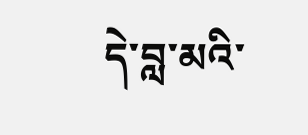དེ་བླ་མའི་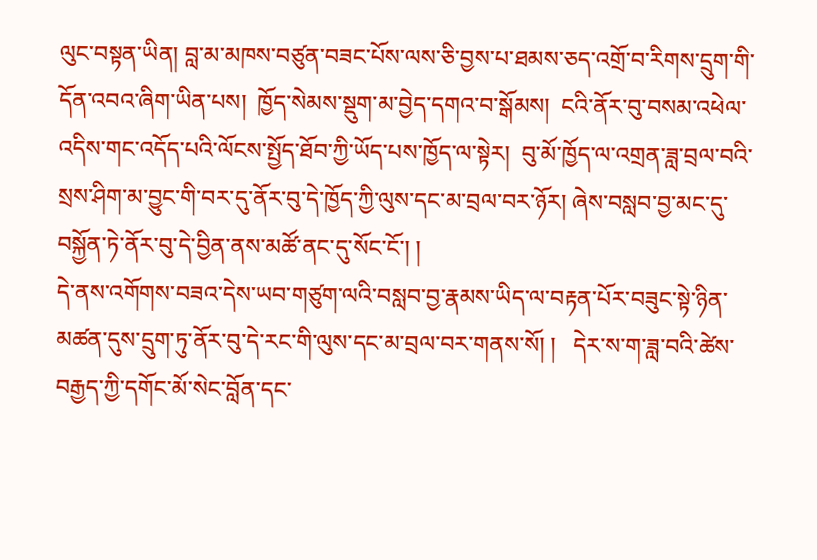ལུང་བསྟན་ཡིན། བླ་མ་མཁས་བཙུན་བཟང་པོས་ལས་ཅི་བྱས་པ་ཐམས་ཅད་འགྲོ་བ་རིགས་དྲུག་གི་དོན་འབའ་ཞིག་ཡིན་པས།  ཁྱོད་སེམས་སྡུག་མ་བྱེད་དགའ་བ་སྒོམས།  ངའི་ནོར་བུ་བསམ་འཕེལ་འདིས་གང་འདོད་པའི་ལོངས་སྤྱོད་ཐོབ་ཀྱི་ཡོད་པས་ཁྱོད་ལ་སྟེར།  བུ་མོ་ཁྱོད་ལ་འགྲན་ཟླ་བྲལ་བའི་སྲས་ཤིག་མ་བྱུང་གི་བར་དུ་ནོར་བུ་དེ་ཁྱོད་ཀྱི་ལུས་དང་མ་བྲལ་བར་ཉོར། ཞེས་བསླབ་བྱ་མང་དུ་བསྐྱོན་ཏེ་ནོར་བུ་དེ་བྱིན་ནས་མཚོ་ནང་དུ་སོང་ངོ་། །
དེ་ནས་འགོགས་བཟའ་དེས་ཡབ་གཙུག་ལའི་བསླབ་བྱ་རྣམས་ཡིད་ལ་བརྟན་པོར་བཟུང་སྟེ་ཉིན་མཚན་དུས་དྲུག་ཏུ་ནོར་བུ་དེ་རང་གི་ལུས་དང་མ་བྲལ་བར་གནས་སོ། །   དེར་ས་ག་ཟླ་བའི་ཚེས་བརྒྱད་ཀྱི་དགོང་མོ་སེང་བློན་དང་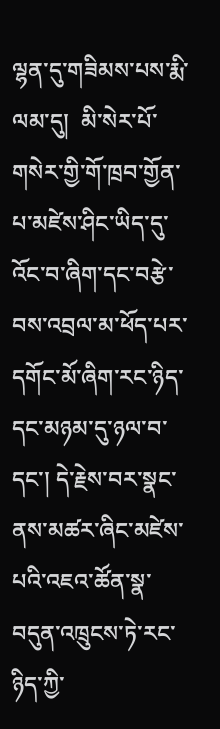ལྷན་དུ་གཟིམས་པས་རྨི་ལམ་དུ།  མི་སེར་པོ་གསེར་གྱི་གོ་ཁྲབ་གྱོན་པ་མཛེས་ཤིང་ཡིད་དུ་འོང་བ་ཞིག་དང་བརྩེ་བས་འབྲལ་མ་ཕོད་པར་དགོང་མོ་ཞིག་རང་ཉིད་དང་མཉམ་དུ་ཉལ་བ་དང་། དེ་རྗེས་བར་སྣང་ནས་མཚར་ཞིང་མཛེས་པའི་འཇའ་ཚོན་སྣ་བདུན་འཁྲུངས་ཏེ་རང་ཉིད་ཀྱི་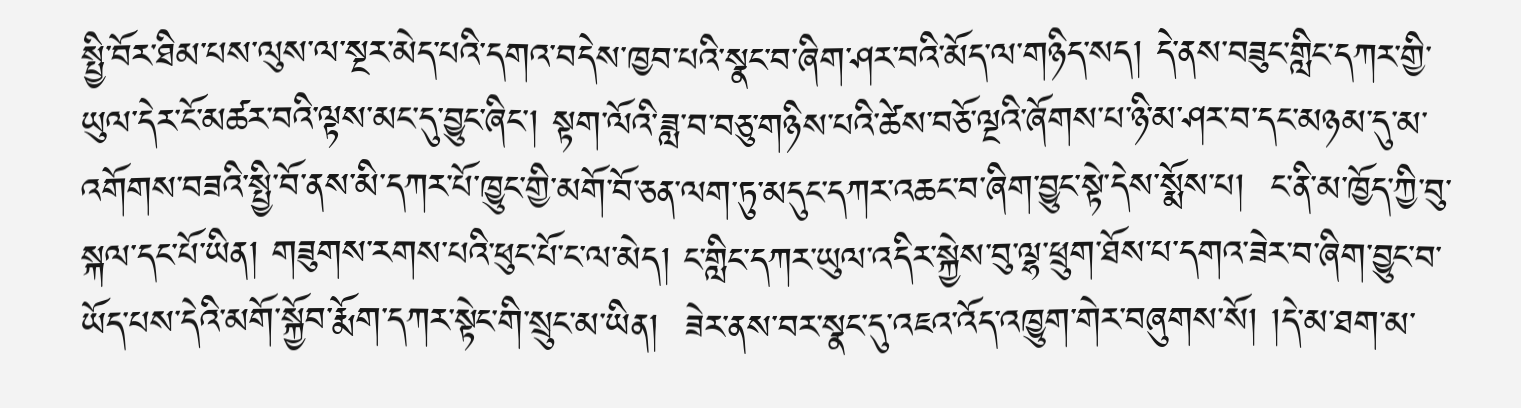སྤྱི་བོར་ཐིམ་པས་ལུས་ལ་སྔར་མེད་པའི་དགའ་བདེས་ཁྱབ་པའི་སྣང་བ་ཞིག་ཤར་བའི་མོད་ལ་གཉིད་སད། དེ་ནས་བཟུང་གླིང་དཀར་གྱི་ཡུལ་དེར་ངོ་མཚར་བའི་ལྟས་མང་དུ་བྱུང་ཞིང་། སྟག་ལོའི་ཟླ་བ་བཅུ་གཉིས་པའི་ཚེས་བཅོ་ལྔའི་ཞོགས་པ་ཉི་མ་ཤར་བ་དང་མཉམ་དུ་མ་འགོགས་བཟའི་སྤྱི་བོ་ནས་མི་དཀར་པོ་ཁྱུང་གྱི་མགོ་བོ་ཅན་ལག་ཏུ་མདུང་དཀར་འཆང་བ་ཞིག་བྱུང་སྟེ་དེས་སྨོས་པ།  ང་ནི་མ་ཁྱོད་ཀྱི་བུ་སྐལ་དང་པོ་ཡིན། གཟུགས་རགས་པའི་ཕུང་པོ་ང་ལ་མེད། ང་གླིང་དཀར་ཡུལ་འདིར་སྐྱེས་བུ་ལྷ་ཕྲུག་ཐོས་པ་དགའ་ཟེར་བ་ཞིག་བྱུང་བ་ཡོད་པས་དེའི་མགོ་སྐྱོབ་རྨོག་དཀར་སྟེང་གི་སྲུང་མ་ཡིན།  ཟེར་ནས་བར་སྣང་དུ་འཇའ་འོད་འཁྱུག་གེར་བཞུགས་སོ། །དེ་མ་ཐག་མ་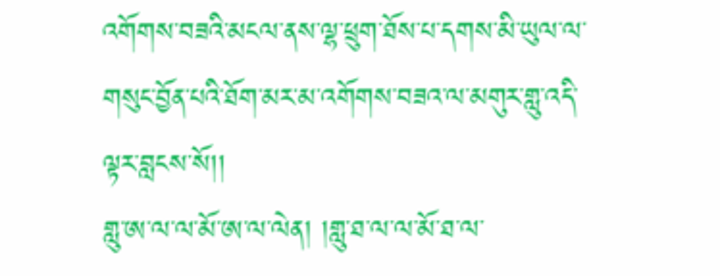འགོགས་བཟའི་མངལ་ནས་ལྷ་ཕྲུག་ཐོས་པ་དགས་མི་ཡུལ་ལ་གསུང་བྱོན་པའི་ཐོག་མར་མ་འགོགས་བཟའ་ལ་མགུར་གླུ་འདི་ལྟར་བླངས་སོ།།
གླུ་ཨ་ལ་ལ་མོ་ཨ་ལ་ལེན། །གླུ་ཐ་ལ་ལ་མོ་ཐ་ལ་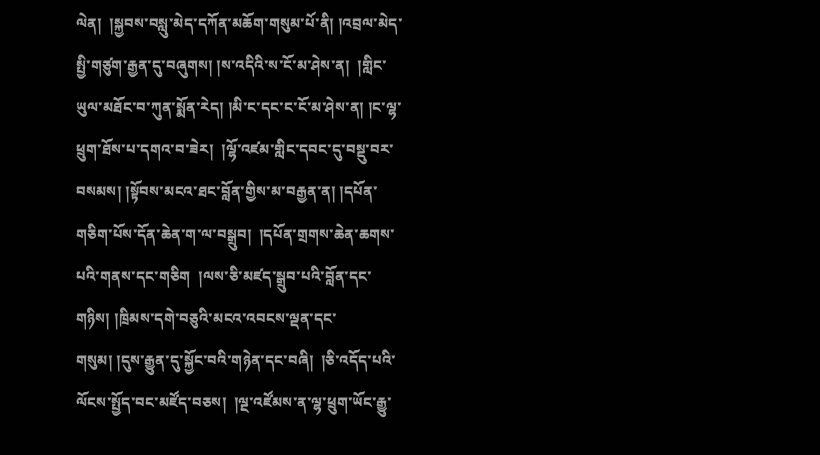ལེན།  །སྐྱབས་བསླུ་མེད་དཀོན་མཆོག་གསུམ་པོ་ནི། །འབྲལ་མེད་སྤྱི་གཙུག་རྒྱན་དུ་བཞུགས། །ས་འདིའི་ས་ངོ་མ་ཤེས་ན།  །གླིང་ཡུལ་མཐོང་བ་ཀུན་སྨོན་རེད། །མི་ང་དང་ང་ངོ་མ་ཤེས་ན། །ང་ལྷ་ཕྲུག་ཐོས་པ་དགའ་བ་ཟེར།  །ལྷོ་འཛམ་གླིང་དབང་དུ་བསྡུ་བར་བསམས། །སྟོབས་མངའ་ཐང་བློན་གྱིས་མ་བརྒྱན་ན། །དཔོན་གཅིག་པོས་དོན་ཆེན་ག་ལ་བསྒྲུབ།  །དཔོན་གྲགས་ཆེན་ཆགས་པའི་གནས་དང་གཅིག  །ལས་ཅི་མཛད་སྒྲུབ་པའི་བློན་དང་གཉིས། །ཁྲིམས་དགེ་བཅུའི་མངའ་འབངས་ལྡན་དང་གསུམ། །དུས་རྒྱུན་དུ་སྐྱོང་བའི་གཉེན་དང་བཞི།  །ཅི་འདོད་པའི་ལོངས་སྤྱོད་བང་མཛོད་བཅས།  །ལྔ་འཛོམས་ན་ལྷ་ཕྲུག་ཡོང་རྒྱུ་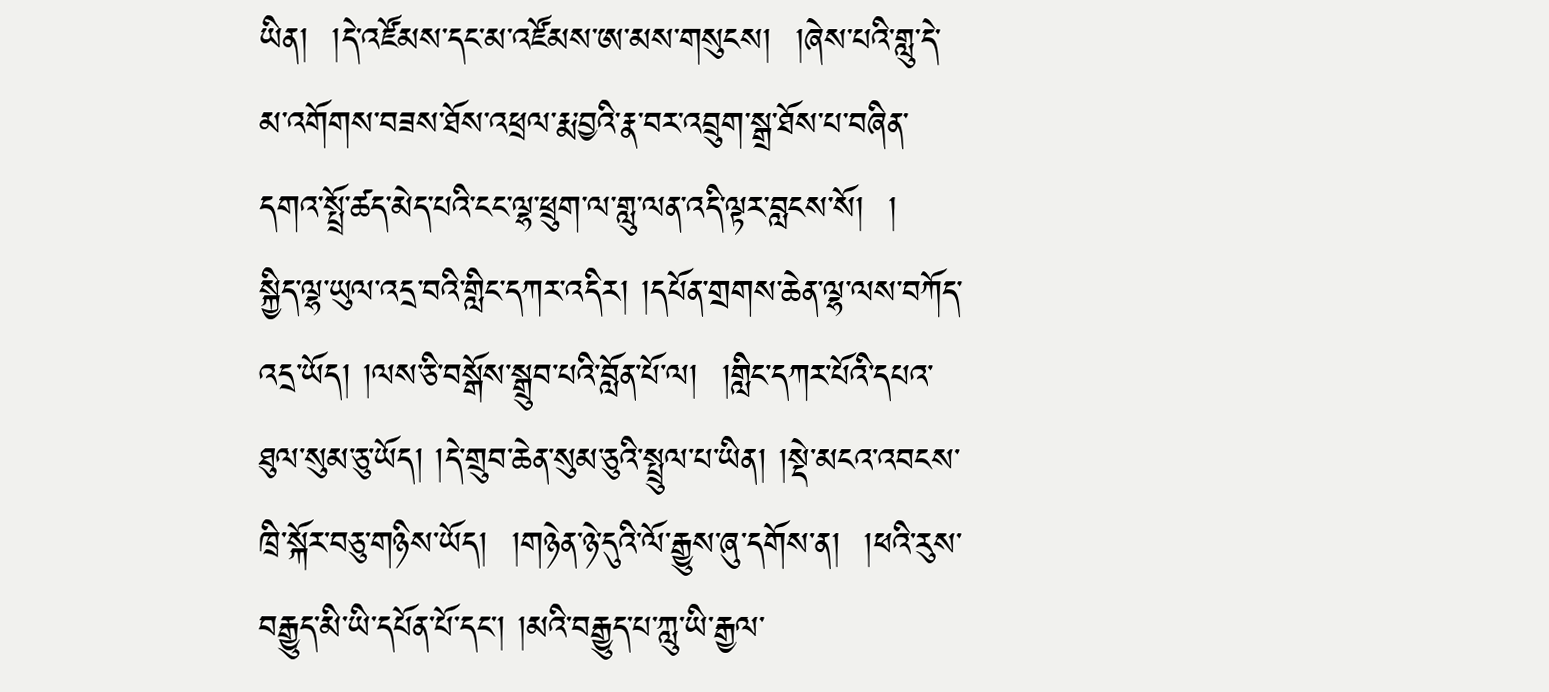ཡིན།  །དེ་འཛོམས་དང་མ་འཛོམས་ཨ་མས་གསུངས།  །ཞེས་པའི་གླུ་དེ་མ་འགོགས་བཟས་ཐོས་འཕྲལ་རྨ་བྱའི་རྣ་བར་འབྲུག་སྒྲ་ཐོས་པ་བཞིན་དགའ་སྤྲོ་ཚད་མེད་པའི་ངང་ལྷ་ཕྲུག་ལ་གླུ་ལན་འདི་ལྟར་བླངས་སོ།  །
སྐྱིད་ལྷ་ཡུལ་འདྲ་བའི་གླིང་དཀར་འདིར། །དཔོན་གྲགས་ཆེན་ལྷ་ལས་བཀོད་འདྲ་ཡོད། །ལས་ཅི་བསྒོས་སྒྲུབ་པའི་བློན་པོ་ལ།  །གླིང་དཀར་པོའི་དཔའ་ཐུལ་སུམ་ཅུ་ཡོད། །དེ་གྲུབ་ཆེན་སུམ་ཅུའི་སྤྲུལ་པ་ཡིན། །སྡེ་མངའ་འབངས་ཁྲི་སྐོར་བཅུ་གཉིས་ཡོད།  །གཉེན་ཉེ་དུའི་ལོ་རྒྱུས་ཞུ་དགོས་ན།  །ཕའི་རུས་བརྒྱུད་མི་ཡི་དཔོན་པོ་དང་། །མའི་བརྒྱུད་པ་ཀླུ་ཡི་རྒྱལ་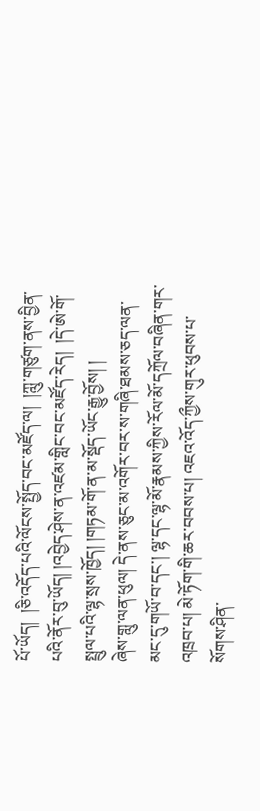པོ་ཡོད།  །ཅི་འདོད་པའི་ལོངས་སྤྱོད་བང་མཛོད་ལ།  །ཀླུ་གཙུག་ནས་བྱིན་པའི་ནོར་བུ་ཡོད། །འབྱེད་ཤེས་ན་འཛམ་གླིང་བང་མཛོད་རེད།  །དེ་ཨེ་གོ་སྤྲུལ་པའི་ལྷ་སྲས་ཁྱོད། །གཏམ་གོ་ན་མ་སྡོད་ཡོང་རྒྱུ་བྱོས། །
ཞེས་གླུ་ལན་ཕུལ། དེ་ནས་ཅུང་མ་འགོར་བར་ས་གཞི་ཐམས་ཅད་ལན་མང་དུ་གཡོ་བ་དང་། ལྷ་དང་ལྷ་མོ་རྣམས་ཀྱིས་རོལ་མོ་དཀྲོལ་བཞིན་གར་འཁྲབ་པ། མེ་ཏོག་གི་ཆར་བབས་པ། འཇའ་འོད་ཀྱྀས་གུར་ཕུབས་པ་སོགས་ཤིན་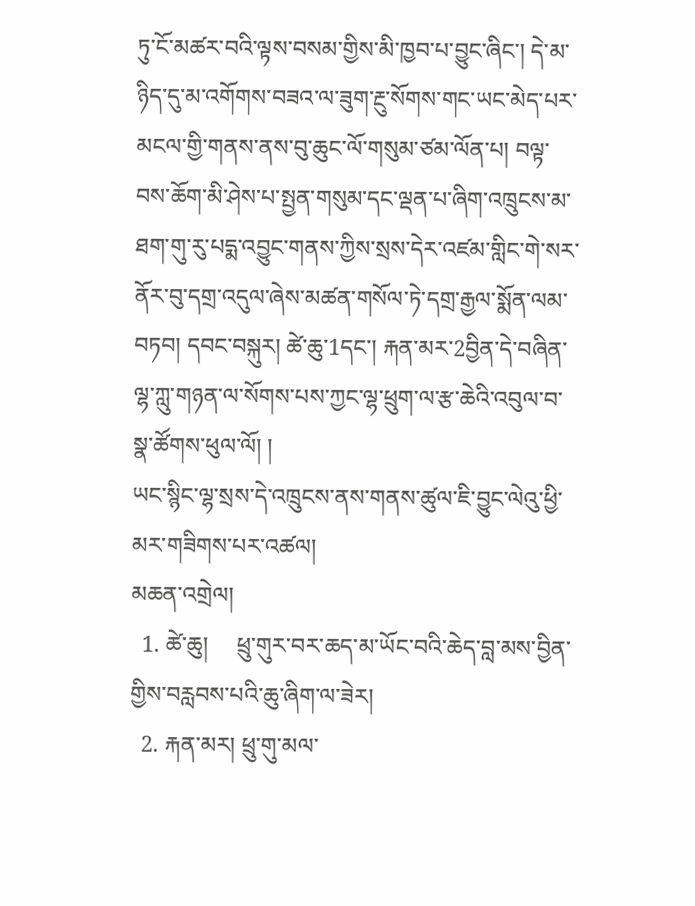ཏུ་ངོ་མཚར་བའི་ལྟས་བསམ་གྱིས་མི་ཁྱབ་པ་བྱུང་ཞིང་། དེ་མ་ཉིད་དུ་མ་འགོགས་བཟའ་ལ་ཟུག་རྔུ་སོགས་གང་ཡང་མེད་པར་མངལ་གྱི་གནས་ནས་བུ་ཆུང་ལོ་གསུམ་ཙམ་ལོན་པ། བལྟ་བས་ཆོག་མི་ཤེས་པ་སྤྱན་གསུམ་དང་ལྡན་པ་ཞིག་འཁྲུངས་མ་ཐག་གུ་རུ་པདྨ་འབྱུང་གནས་ཀྱིས་སྲས་དེར་འཛམ་གླིང་གེ་སར་ནོར་བུ་དགྲ་འདུལ་ཞེས་མཚན་གསོལ་ཏེ་དགྲ་རྒྱལ་སྨོན་ལམ་བཏབ། དབང་བསྐུར། ཚེ་ཆུ་1དང་། རྐན་མར་2བྱིན་དེ་བཞིན་ལྷ་ཀླུ་གཉན་ལ་སོགས་པས་ཀྱང་ལྷ་ཕྲུག་ལ་རྩ་ཆེའི་འབུལ་བ་སྣ་ཚོགས་ཕུལ་ལོ། །
ཡང་སྙིང་ལྷ་སྲས་དེ་འཁྲུངས་ནས་གནས་ཚུལ་ཇི་བྱུང་ལེའུ་ཕྱི་མར་གཟིགས་པར་འཚལ།
མཆན་འགྲེལ།
  1. ཚེ་ཆུ།     ཕྲུ་གུར་བར་ཆད་མ་ཡོང་བའི་ཆེད་བླ་མས་བྱིན་གྱིས་བརླབས་པའི་ཆུ་ཞིག་ལ་ཟེར།
  2. རྐན་མར། ཕྲུ་གུ་མལ་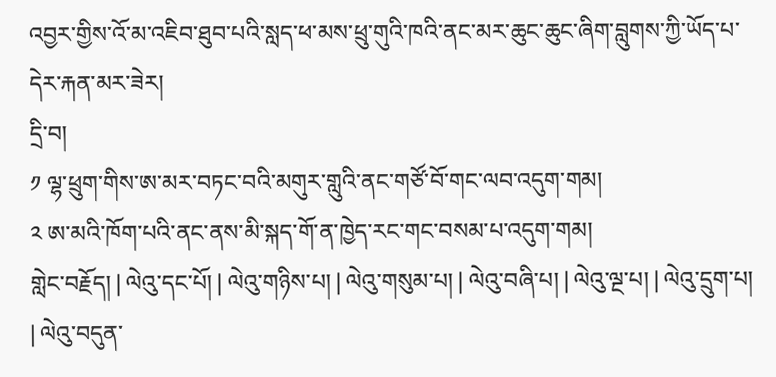འབྱར་གྱིས་འོ་མ་འཇིབ་ཐུབ་པའི་སླད་ཕ་མས་ཕྲུ་གུའི་ཁའི་ནང་མར་ཆུང་ཆུང་ཞིག་བླུགས་ཀྱི་ཡོད་པ་དེར་རྐན་མར་ཟེར།
དྲི་བ།
༡ ལྷ་ཕྲུག་གིས་ཨ་མར་བཏང་བའི་མགུར་གླུའི་ནང་གཙོ་བོ་གང་ལབ་འདུག་གམ།
༢ ཨ་མའི་ཁོག་པའི་ནང་ནས་མི་སྐད་གོ་ན་ཁྱེད་རང་གང་བསམ་པ་འདུག་གམ།
གླེང་བརྗོད། | ལེའུ་དང་པོ། | ལེའུ་གཉིས་པ། | ལེའུ་གསུམ་པ། | ལེའུ་བཞི་པ། | ལེའུ་ལྔ་པ། | ལེའུ་དྲུག་པ། | ལེའུ་བདུན་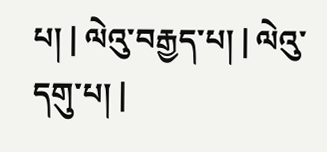པ། | ལེའུ་བརྒྱད་པ། | ལེའུ་དགུ་པ། |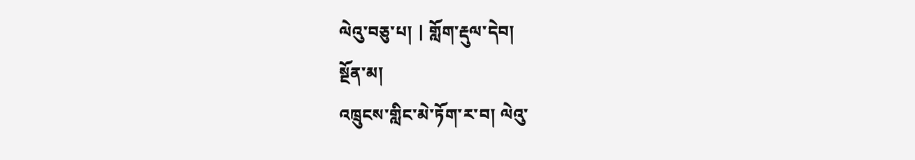ལེའུ་བཅུ་པ། | གློག་རྡུལ་དེབ།
སྔོན་མ།
འཁྲུངས་གླིང་མེ་ཏོག་ར་བ། ལེའུ་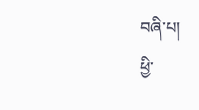བཞི་པ།
ཕྱི་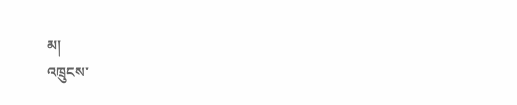མ།
འཁྲུངས་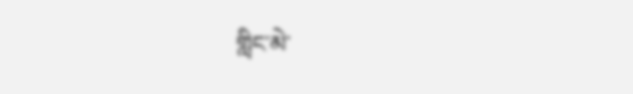གླིང་མེ་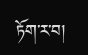ཏོག་ར་བ།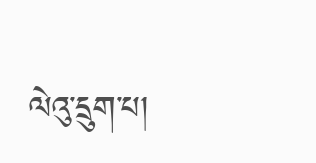ལེའུ་དྲུག་པ།